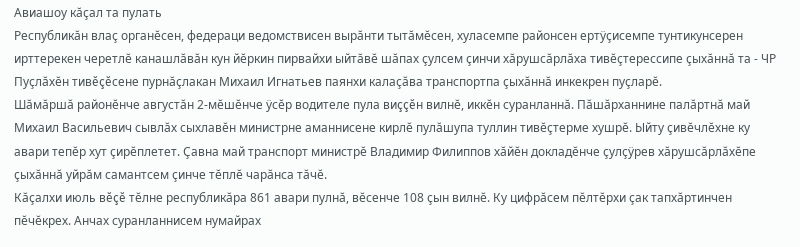Авиашоу кăçал та пулать
Республикăн влаç органĕсен, федераци ведомствисен вырăнти тытăмĕсен, хуласемпе районсен ертÿçисемпе тунтикунсерен ирттерекен черетлĕ канашлăвăн кун йĕркин пирвайхи ыйтăвĕ шăпах çулсем çинчи хăрушсăрлăха тивĕçтерессипе çыхăннă та - ЧР Пуçлăхĕн тивĕçĕсене пурнăçлакан Михаил Игнатьев паянхи калаçăва транспортпа çыхăннă инкекрен пуçларĕ.
Шăмăршă районĕнче августăн 2-мĕшĕнче ÿсĕр водителе пула виççĕн вилнĕ, иккĕн суранланнă. Пăшăрханнине палăртнă май Михаил Васильевич сывлăх сыхлавĕн министрне аманнисене кирлĕ пулăшупа туллин тивĕçтерме хушрĕ. Ыйту çивĕчлĕхне ку авари тепĕр хут çирĕплетет. Çавна май транспорт министрĕ Владимир Филиппов хăйĕн докладĕнче çулçÿрев хăрушсăрлăхĕпе çыхăннă уйрăм самантсем çинче тĕплĕ чарăнса тăчĕ.
Кăçалхи июль вĕçĕ тĕлне республикăра 861 авари пулнă, вĕсенче 108 çын вилнĕ. Ку цифрăсем пĕлтĕрхи çак тапхăртинчен пĕчĕкрех. Анчах суранланнисем нумайрах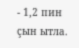- 1,2 пин çын ытла.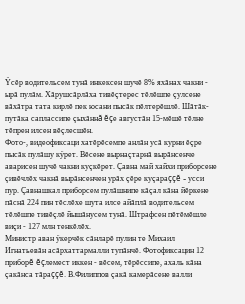Ÿсĕр водительсем тунă инкексен шучĕ 8% яхăнах чакни - ырă пулăм. Хăрушсăрлăха тивĕçтерес тĕлĕшпе çулсене вăхăтра тата кирлĕ пек юсани пысăк пĕлтерĕшлĕ. Шăтăк-путăка саплассипе çыхăннă ĕçе августăн 15-мĕшĕ тĕлне тĕпрен илсен вĕçлесшĕн.
Фото-, видеофиксаци хатĕрĕсемпе анлăн усă курни ĕçре пысăк пулăшу кÿрет. Вĕсене вырнаçтарнă вырăнсенче аварисен шучĕ чакни куçкĕрет. Çавна май хайхи приборсене çивĕчлĕх чакнă вырăнсенчен урăх çĕре куçараççĕ - усси пур. Çавнашкал приборсем пулăшнипе кăçал кăна йĕркене пăснă 224 пин тĕслĕхе шута илсе айăплă водительсем тĕлĕшпе тивĕçлĕ йышăнусем тунă. Штрафсен пĕтĕмĕшле виçи - 127 млн тенкĕлĕх.
Министр аван ÿкерчĕк сăнларĕ пулин те Михаил Игнатьевăн асăрхаттармалли тупăнчĕ. Фотофиксацин 12 приборĕ ĕçлемест иккен - вĕсем, тĕрĕссипе, ахаль кăна çакăнса тăраççĕ. В.Филиппов çакă камерăсене валли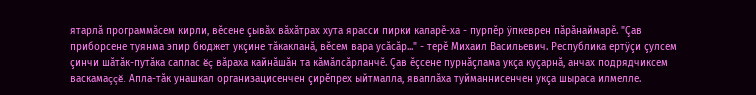ятарлă программăсем кирли, вĕсене çывăх вăхăтрах хута ярасси пирки каларĕ-ха - пурпĕр ÿпкеврен пăрăнаймарĕ. "Çав приборсене туянма эпир бюджет укçине тăкакланă, вĕсем вара усăсăр..." - терĕ Михаил Васильевич. Республика ертÿçи çулсем çинчи шăтăк-путăка саплас ĕç вăраха кайнăшăн та кăмăлсăрланчĕ. Çав ĕçсене пурнăçлама укçа куçарнă, анчах подрядчиксем васкамаççĕ. Апла-тăк унашкал организацисенчен çирĕпрех ыйтмалла, яваплăха туйманнисенчен укçа шыраса илмелле.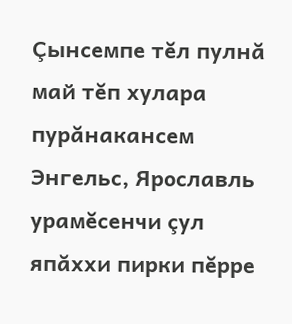Çынсемпе тĕл пулнă май тĕп хулара пурăнакансем Энгельс, Ярославль урамĕсенчи çул япăххи пирки пĕрре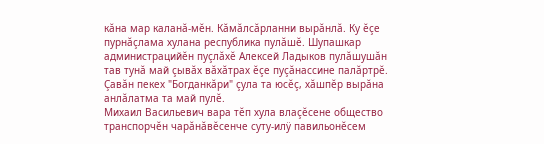кăна мар каланă-мĕн. Кăмăлсăрланни вырăнлă. Ку ĕçе пурнăçлама хулана республика пулăшĕ. Шупашкар администрацийĕн пуçлăхĕ Алексей Ладыков пулăшушăн тав тунă май çывăх вăхăтрах ĕçе пуçăнассине палăртрĕ. Çавăн пекех "Богданкăри" çула та юсĕç, хăшпĕр вырăна анлăлатма та май пулĕ.
Михаил Васильевич вара тĕп хула влаçĕсене общество транспорчĕн чарăнăвĕсенче суту-илÿ павильонĕсем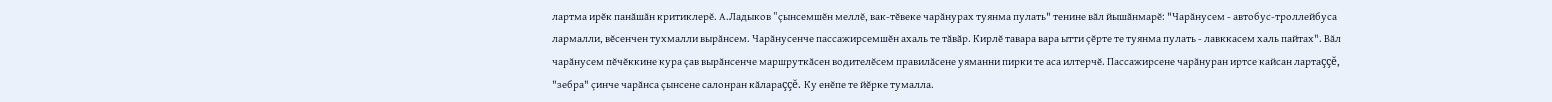лартма ирĕк панăшăн критиклерĕ. А.Ладыков "çынсемшĕн меллĕ, вак-тĕвеке чарăнурах туянма пулать" тенине вăл йышăнмарĕ: "Чарăнусем - автобус-троллейбуса лармалли, вĕсенчен тухмалли вырăнсем. Чарăнусенче пассажирсемшĕн ахаль те тăвăр. Кирлĕ тавара вара ытти çĕрте те туянма пулать - лавккасем халь пайтах". Вăл чарăнусем пĕчĕккине кура çав вырăнсенче маршруткăсен водителĕсем правилăсене уяманни пирки те аса илтерчĕ. Пассажирсене чарăнуран иртсе кайсан лартаççĕ, "зебра" çинче чарăнса çынсене салонран кăлараççĕ. Ку енĕпе те йĕрке тумалла.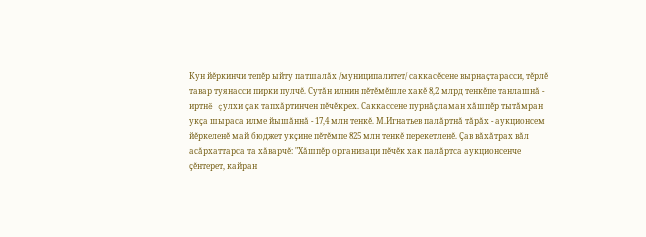Кун йĕркинчи тепĕр ыйту патшалăх /муниципалитет/ саккасĕсене вырнаçтарасси, тĕрлĕ тавар туянасси пирки пулчĕ. Сутăн илнин пĕтĕмĕшле хакĕ 8,2 млрд тенкĕпе танлашнă - иртнĕ çулхи çак тапхăртинчен пĕчĕкрех. Саккассене пурнăçламан хăшпĕр тытăмран укçа шыраса илме йышăннă - 17,4 млн тенкĕ. М.Игнатьев палăртнă тăрăх - аукционсем йĕркеленĕ май бюджет укçине пĕтĕмпе 825 млн тенкĕ перекетленĕ. Çав вăхăтрах вăл асăрхаттарса та хăварчĕ: "Хăшпĕр организаци пĕчĕк хак палăртса аукционсенче çĕнтерет, кайран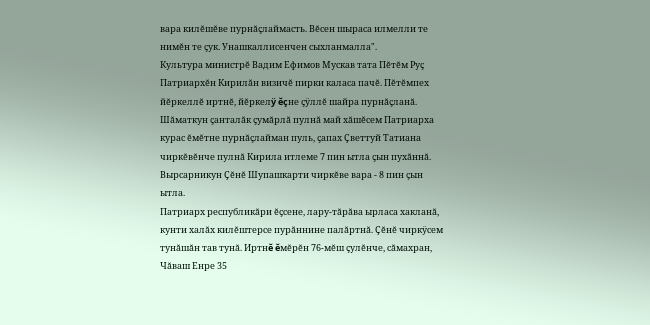вара килĕшĕве пурнăçлаймасть. Вĕсен шыраса илмелли те нимĕн те çук. Унашкаллисенчен сыхланмалла".
Культура министрĕ Вадим Ефимов Мускав тата Пĕтĕм Руç Патриархĕн Кирилăн визичĕ пирки каласа пачĕ. Пĕтĕмпех йĕркеллĕ иртнĕ, йĕркелÿ ĕçне çÿллĕ шайра пурнăçланă. Шăматкун çанталăк çумăрлă пулнă май хăшĕсем Патриарха курас ĕмĕтне пурнăçлайман пуль, çапах Çветтуй Татиана чиркĕвĕнче пулнă Кирила итлеме 7 пин ытла çын пухăннă. Вырсарникун Çĕнĕ Шупашкарти чиркĕве вара - 8 пин çын ытла.
Патриарх республикăри ĕçсене, лару-тăрăва ырласа хакланă, кунти халăх килĕштерсе пурăннине палăртнă. Çĕнĕ чиркÿсем тунăшăн тав тунă. Иртнĕ ĕмĕрĕн 76-мĕш çулĕнче, сăмахран, Чăваш Енре 35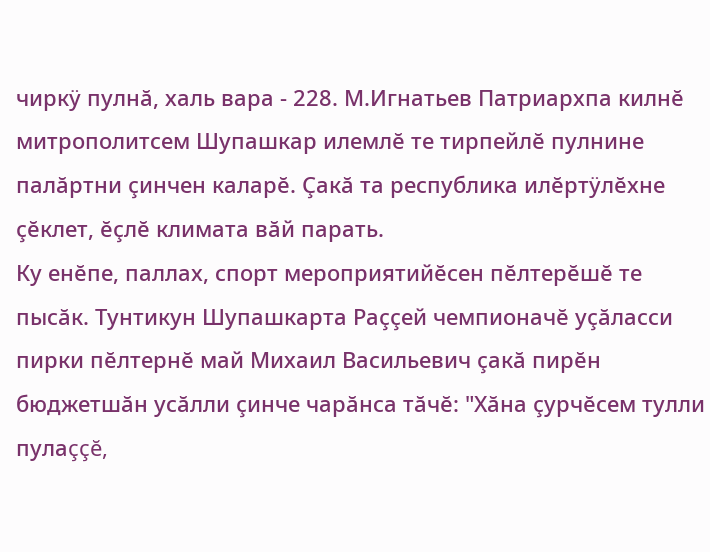чиркÿ пулнă, халь вара - 228. М.Игнатьев Патриархпа килнĕ митрополитсем Шупашкар илемлĕ те тирпейлĕ пулнине палăртни çинчен каларĕ. Çакă та республика илĕртÿлĕхне çĕклет, ĕçлĕ климата вăй парать.
Ку енĕпе, паллах, спорт мероприятийĕсен пĕлтерĕшĕ те пысăк. Тунтикун Шупашкарта Раççей чемпионачĕ уçăласси пирки пĕлтернĕ май Михаил Васильевич çакă пирĕн бюджетшăн усăлли çинче чарăнса тăчĕ: "Хăна çурчĕсем тулли пулаççĕ,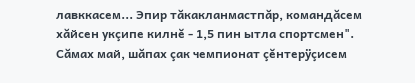лавккасем... Эпир тăкакланмастпăр, командăсем хăйсен укçипе килнĕ - 1,5 пин ытла спортсмен". Сăмах май, шăпах çак чемпионат çĕнтерÿçисем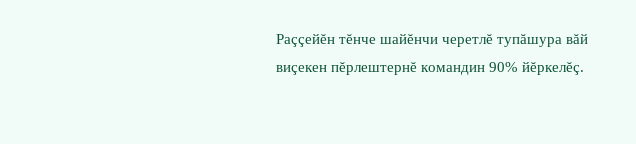Раççейĕн тĕнче шайĕнчи черетлĕ тупăшура вăй виçекен пĕрлештернĕ командин 90% йĕркелĕç.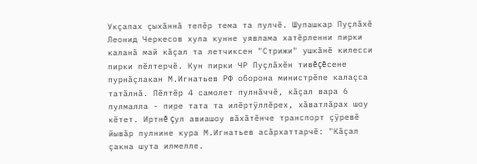Укçапах çыхăннă тепĕр тема та пулчĕ. Шупашкар Пуçлăхĕ Леонид Черкесов хула кунне уявлама хатĕрленни пирки каланă май кăçал та летчиксен "Стрижи" ушкăнĕ килесси пирки пĕлтерчĕ. Кун пирки ЧР Пуçлăхĕн тивĕçĕсене пурнăçлакан М.Игнатьев РФ оборона министрĕпе калаçса татăлнă. Пĕлтĕр 4 самолет пулнăччĕ, кăçал вара 6 пулмалла - пире тата та илĕртÿллĕрех, хăватлăрах шоу кĕтет. Иртнĕ çул авиашоу вăхăтĕнче транспорт çÿревĕ йывăр пулнине кура М.Игнатьев асăрхаттарчĕ: "Кăçал çакна шута илмелле.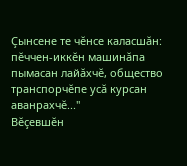Çынсене те чĕнсе каласшăн: пĕччен-иккĕн машинăпа пымасан лайăхчĕ, общество транспорчĕпе усă курсан аванрахчĕ..."
Вĕçевшĕн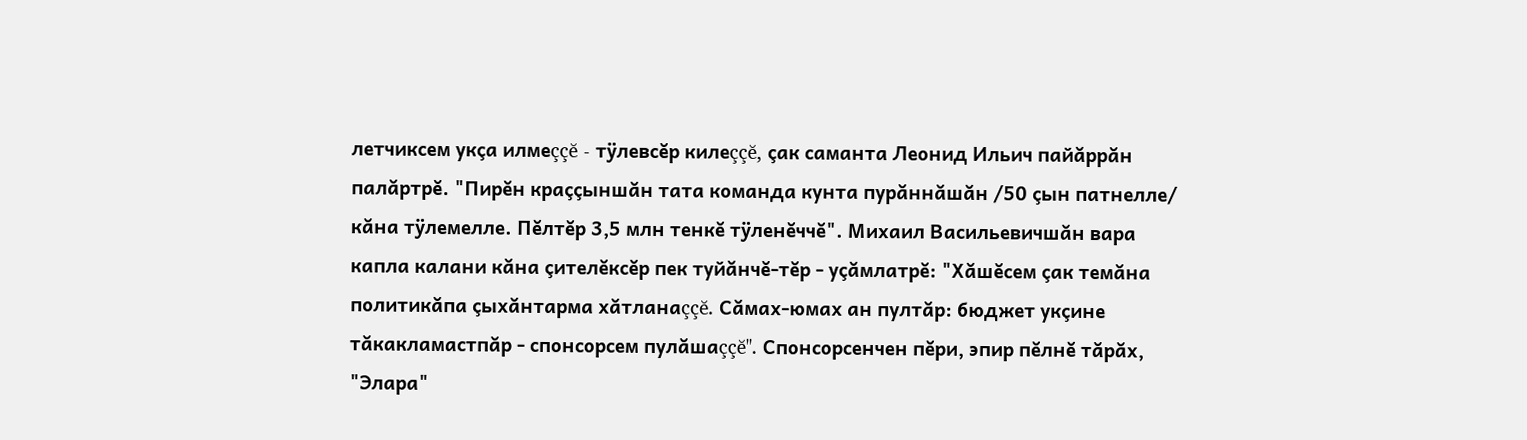летчиксем укçа илмеççĕ - тÿлевсĕр килеççĕ, çак саманта Леонид Ильич пайăррăн палăртрĕ. "Пирĕн краççыншăн тата команда кунта пурăннăшăн /50 çын патнелле/ кăна тÿлемелле. Пĕлтĕр 3,5 млн тенкĕ тÿленĕччĕ". Михаил Васильевичшăн вара капла калани кăна çителĕксĕр пек туйăнчĕ-тĕр - уçăмлатрĕ: "Хăшĕсем çак темăна политикăпа çыхăнтарма хăтланаççĕ. Сăмах-юмах ан пултăр: бюджет укçине тăкакламастпăр - спонсорсем пулăшаççĕ". Спонсорсенчен пĕри, эпир пĕлнĕ тăрăх, "Элара"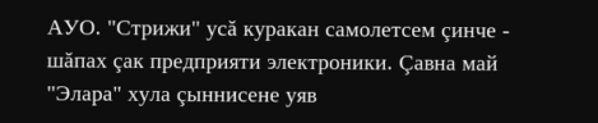АУО. "Стрижи" усă куракан самолетсем çинче - шăпах çак предприяти электроники. Çавна май "Элара" хула çыннисене уяв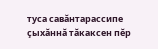туса савăнтарассипе çыхăннă тăкаксен пĕр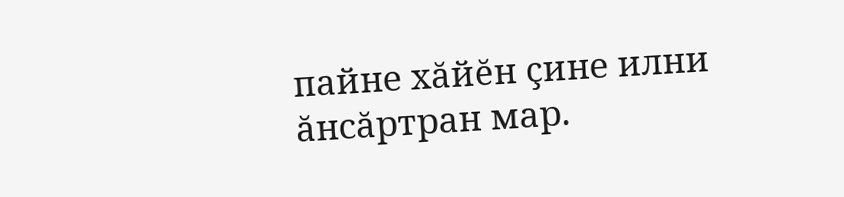пайне хăйĕн çине илни ăнсăртран мар.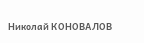Николай КОНОВАЛОВ